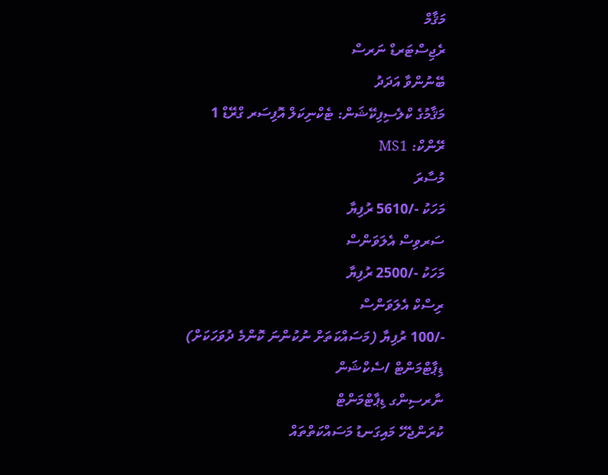މަޤާމް
ރެޖިސްޓަރޑް ނަރސް
ބޭނުންވާ އަދަދު
މަޤާމުގެ ކްލެސިފިކޭޝަން: ޓެކްނިކަލް އޮފިސަރ ގްރޭޑް 1
ރޭންކް: MS1
މުސާރަ
މަހަކު -/5610 ރުފިޔާ
ސަރވިސް އެލަވަންސް
މަހަކު -/2500 ރުފިޔާ
ރިސްކް އެލަވަންސް
-/100 ރުފިޔާ (މަސައްކަތަށް ނުކުންނަ ކޮންމެ ދުވަހަކަށް)
ޑިޕާޓްމަންޓް /ސެކްޝަން
ނާރސިންގ ޑިޕާޓްމަންޓް
ކުރަންޖެހޭ މައިގަނޑު މަސައްކަތްތައް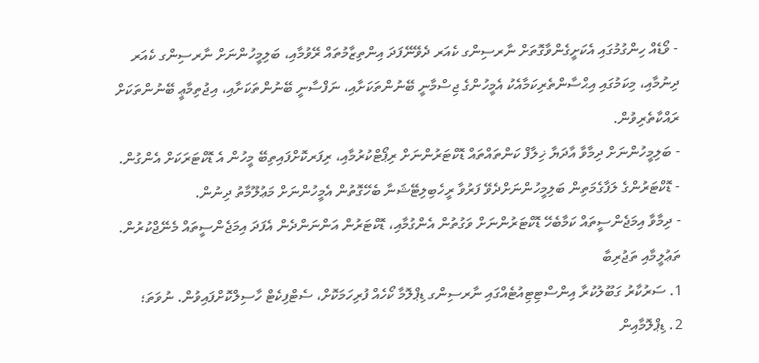- ވޯޑެއް ހިންގުމުގައި އެކަށީގެންވާގޮތަށް ނާރސިންގ ކެއަރ ދެވޭނޭފަދަ އިންތިޒާމުތައް ރޭވުމާއި، ބަލިމީހުންނަށް ނާރސިންގ ކެއަރ ދިނުމާއި، މިކަމުގައި އިޙްސާންތެރިކަމާއެކު އެމީހުންގެ ޖިސްމާނީ ބޭނުންތަކަށާއި، ނަފްސާނީ ބޭނުންތަކަށާއި، އިޖުތިމާޢީ ބޭނުންތަކަށް ރައްކާތެރިވުން.
- ބަލިމީހުންނަށް ދިމާވާ އާދަޔާ ޚިލާފް ކަންތައްތައް ޑޮކްޓަރުންނަށް ރިޕޯޓްކުރުމާއި، ރިފަރކޮށްފައިތިބޭ މީހުން އެ ޑޮކްޓަރަކަށް އެންގުން.
- ޑޮކްޓަރުންގެ ލަފާގެމަތިން ބަލިމީހުންނަށްދެވޭ ފަރުވާ ރީހެބިލިޓޭޝަނާ ބެހޭގޮތުން އެމީހުންނަށް މަޢުލޫމާތު ދިނުން.
- ދިމާވާ އިމަޖެންސީތައް ކަމާބެހޭ ޑޮކްޓަރުންނަށް ވަގުތުން އެންގުމާއި، ޑޮކްޓަރުން އަންނަންދެން އެފަދަ އިމަޖެންސީތައް މެނޭޖްކުރުން.
ތަޢުލީމާއި ތަޖުރިބާ
1. ސަރުކާރު ގަބޫލުކުރާ އިންސްޓިޓިއުޓެއްގައި ނާރސިންގ ޑިޕްލޮމާ ކޯހެއް ފުރިހަމަކޮށް، ސެޓްފިކެޓް ހާސިލްކޮށްފައިވުން. ނުވަތަ؛
2. ޑިޕްލޮމާއިން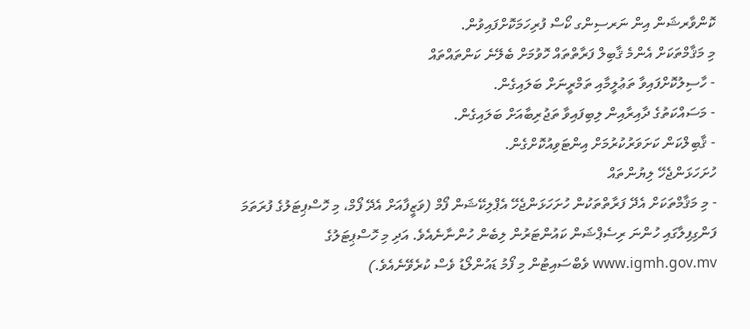ކޮންވާރޝަން އިން ނަރސިންގ ކޯސް ފުރިހަމަކޮށްފައިވުން.
މި މަޤާމްތަކަށް އެންމެ ޤާބިލް ފަރާތްތައް ހޮވުމަށް ބެލޭނެ ކަންތައްތައް
- ހާސިލުކޮށްފައިވާ ތަޢުލީމާއި ތަމްރީނަށް ބަލައިގެން.
- މަސައްކަތުގެ ދާއިރާއިން ލިބިފައިވާ ތަޖުރިބާއަށް ބަލައިގެން.
- ޤާބިލްކަން ކަށަވަރުކުރުމަށް އިންޓަވިއުކޮށްގެން.
ހުށަހަޅަންޖެހޭ ލިޔުންތައް
- މި މަޤާމްތަކަށް އެދޭ ފަރާތްތަކުން ހުށަހަޅަންޖެހޭ އެޕްލިކޭޝަން ފޯމް (ވަޒީފާއަށް އެދޭ ފޯމް، މި ހޮސްޕިޓަލުގެ ފުރަތަމަ ފަންގިފިލާގައި ހުންނަ ރިސެޕްޝަން ކައުންޓަރުން ލިބެން ހުންނާނެއެވެ. އަދި މި ހޮސްޕިޓަލުގެ www.igmh.gov.mv ވެބްސައިޓުން މި ފޯމު ޑައުންލޯޑު ވެސް ކުރެވޭނެއެވެ.)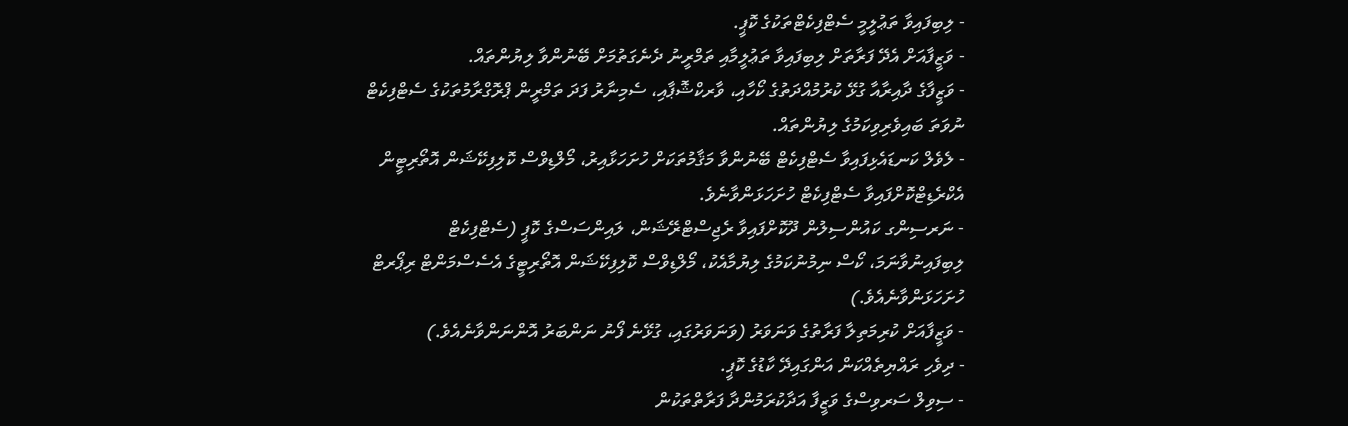- ލިބިފައިވާ ތަޢުލީމީ ސެޓްފިކެޓްތަކުގެ ކޮޕީ.
- ވަޒީފާއަށް އެދޭ ފަރާތަށް ލިބިފައިވާ ތަޢުލީމާއި ތަމްރީނު ދެނެގަތުމަށް ބޭނުންވާ ލިޔުންތައް.
- ވަޒީފާގެ ދާއިރާއާ ގުޅޭ ކުރުމުއްދަތުގެ ކޯހާއި، ވާރކްޝޮޕާއި، ސެމިނާރު ފަދަ ތަމްރީން ޕްރޮގްރާމުތަކުގެ ސެޓްފިކެޓް ނުވަތަ ބައިވެރިވިކަމުގެ ލިޔުންތައް.
- ލެވެލް ކަނޑައެޅިފައިވާ ސެޓްފިކެޓް ބޭނުންވާ މަޤާމުތަކަށް ހުށަހަޅާއިރު، މޯލްޑިވްސް ކޮލިފިކޭޝަން އޮތޯރިޓީން އެކްރެޑިޓްކޮށްފައިވާ ސެޓްފިކެޓް ހުށަހަޅަންވާނެވެ.
- ނަރސިންގ ކައުންސިލުން ދޫކޮށްފައިވާ ރެޖިސްޓްރޭޝަން، ލައިންސަސްގެ ކޮޕީ (ސެޓްފިކެޓް ލިބިފައިނުވާނަމަ، ކޯސް ނިމުނުކަމުގެ ލިޔުމާއެކު، މޯލްޑިވްސް ކޮލިފިކޭޝަން އޮތޯރިޓީގެ އެސެސްމަންޓް ރިޕޯރޓް ހުށަހަޅަންވާނެއެވެ.)
- ވަޒީފާއަށް ކުރިމަތިލާ ފަރާތުގެ ވަނަވަރު (ވަނަވަރުގައި، ގުޅޭނެ ފޯނު ނަންބަރު އޮންނަންވާނެއެވެ.)
- ދިވެހި ރައްޔިތެއްކަން އަންގައިދޭ ކާޑުގެ ކޮޕީ.
- ސިވިލް ސަރވިސްގެ ވަޒީފާ އަދާކުރަމުންދާ ފަރާތްތަކުން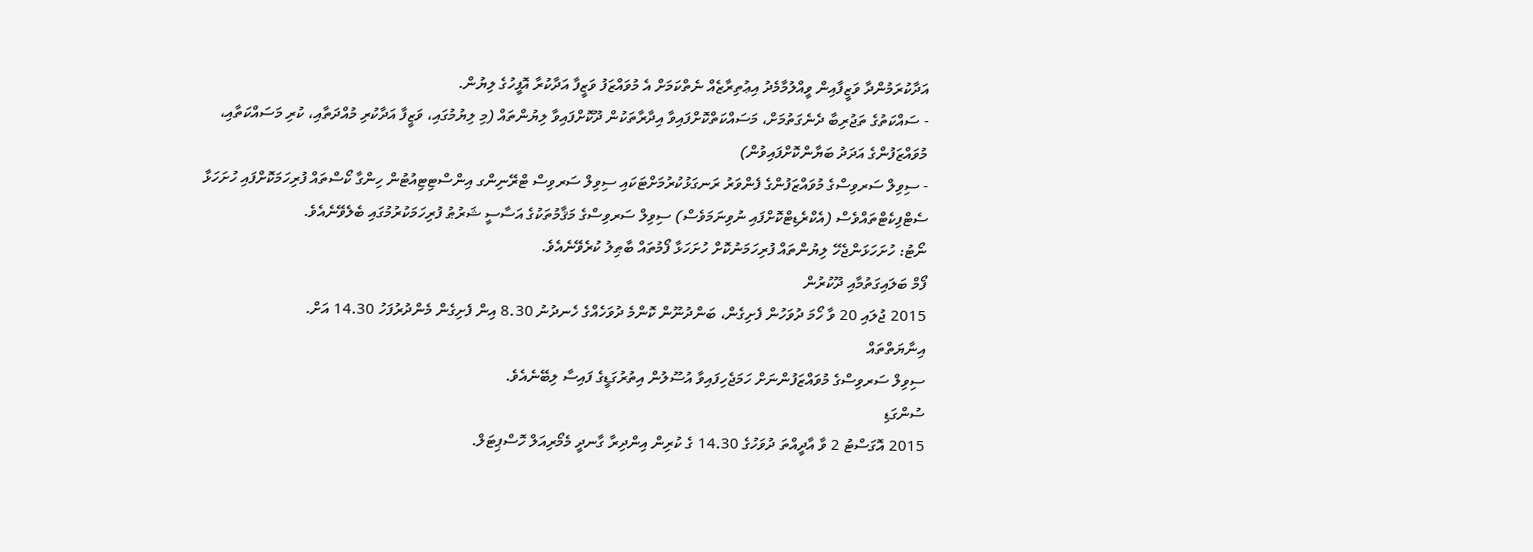އަދާކުރަމުންދާ ވަޒީފާއިން ވީއްލުމާމެދު އިޢުތިރާޒެއް ނެތްކަމަށް އެ މުވައްޒަފު ވަޒީފާ އަދާކުރާ އޮފީހުގެ ލިޔުން.
- ސައްކަތުގެ ތަޖުރިބާ ދެނެގަތުމަށް، މަސައްކަތްކޮށްފައިވާ އިދާރާތަކުން ދޫކޮށްފައިވާ ލިޔުންތައް (މި ލިޔުމުގައި، ވަޒީފާ އަދާކުރި މުއްދަތާއި، ކުރި މަސައްކަތާއި، މުވައްޒަފުންގެ އަދަދު ބަޔާންކޮށްފައިވުން)
- ސިވިލް ސަރވިސްގެ މުވައްޒަފުންގެ ފެންވަރު ރަނގަޅުކުރުމަށްޓަކައި ސިވިލް ސަރވިސް ޓްރޭނިންގ އިންސްޓިޓިއުޓުން ހިންގާ ކޯސްތައް ފުރިހަމަކޮށްފައި ހުށަހަޅާ ސެޓްފިކެޓްތައްވެސް (އެކްރެޑިޓްކޮށްފައި ނުވިނަމަވެސް) ސިވިލް ސަރވިސްގެ މަޤާމުތަކުގެ އަސާސީ ޝަރުޠު ފުރިހަމަކުރުމުގައި ބެލެވޭނެއެވެ.
ނޯޓު: ހުށަހަޅަންޖެހޭ ލިޔުންތައް ފުރިހަމަނުކޮށް ހުށަހަޅާ ފޯމުތައް ބާޠިލު ކުރެވޭނެއެވެ.
ފޯމް ބަލައިގަތުމާއި ދޫކުރުން
2015 ޖުލައި 20 ވާ ހޯމަ ދުވަހުން ފެށިގެން، ބަންދުނޫން ކޮންމެ ދުވަހެއްގެ ހެނދުނު 8.30 އިން ފެށިގެން މެންދުރުފަހު 14.30 އަށް.
އިނާޔަތްތައް
ސިވިލް ސަރވިސްގެ މުވައްޒަފުންނަށް ހަމަޖެހިފައިވާ އުސޫލުން އިތުރުގަޑީގެ ފައިސާ ލިބޭނެއެވެ.
ސުންގަޑި
2015 އޮގަސްޓު 2 ވާ އާދީއްތަ ދުވަހުގެ 14.30 ގެ ކުރިން އިންދިރާ ގާނދީ މެމޯރިއަލް ހޮސްޕިޓަލް.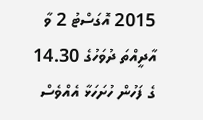2015 އޮގަސްޓު 2 ވާ އާދީއްތަ ދުވަހުގެ 14.30 ގެ ފަހުން ހުށަހަޅާ އެއްވެސް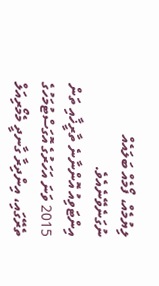ލިޔުމެއް، ފޯމެއް ބަލައެއް ނުގަނެވޭނެއެވެ.
އިންޓަވިއު އޮންނާނެ ތާރީޚާއި ތަން
2015 ވަނަ އަހަރުގެ އޮގަސްޓުމަހުގެ ތެރޭގައި، އިންދިރާ ގާނދީ މެމޯރިއަލް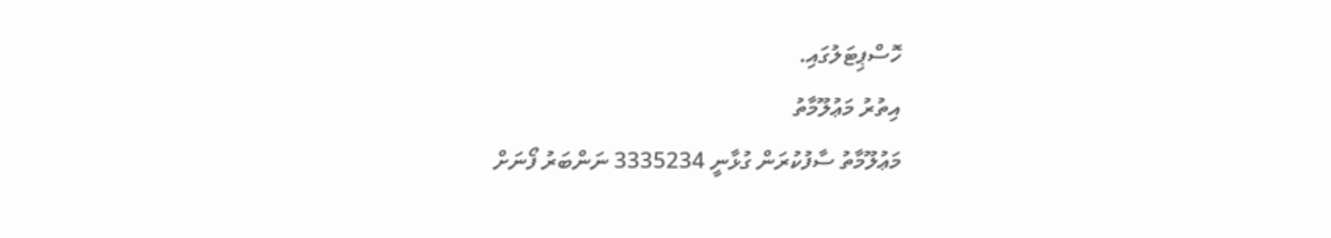ހޮސްޕިޓަލުގައި.
އިތުރު މަޢުލޫމާތު
މަޢުލޫމާތު ސާފުކުރަން ގުޅާނީ 3335234 ނަންބަރު ފޯނަށް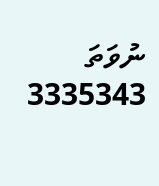ނުވަތަ 3335343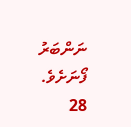ނަންބަރު ފޯނަށެވެ.
28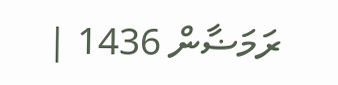ރަމަޟާން 1436 |